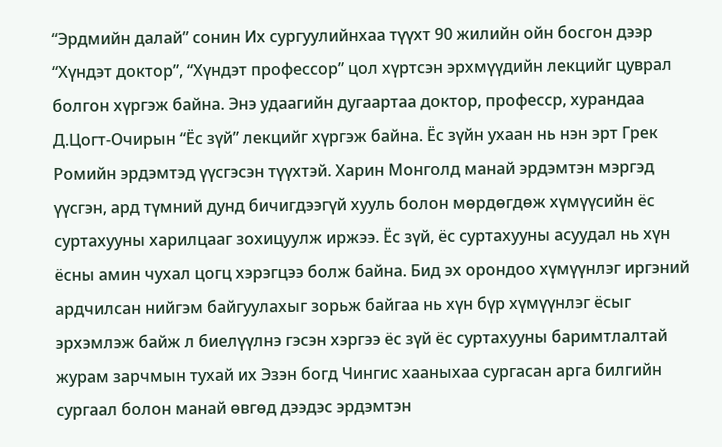“Эрдмийн далай” сонин Их сургуулийнхаа түүхт 90 жилийн ойн босгон дээр “Хүндэт доктор”, “Хүндэт профессор” цол хүртсэн эрхмүүдийн лекцийг цуврал болгон хүргэж байна. Энэ удаагийн дугаартаа доктор, професср, хурандаа Д.Цогт-Очирын “Ёс зүй” лекцийг хүргэж байна. Ёс зүйн ухаан нь нэн эрт Грек Ромийн эрдэмтэд үүсгэсэн түүхтэй. Харин Монголд манай эрдэмтэн мэргэд үүсгэн, ард түмний дунд бичигдээгүй хууль болон мөрдөгдөж хүмүүсийн ёс суртахууны харилцааг зохицуулж иржээ. Ёс зүй, ёс суртахууны асуудал нь хүн ёсны амин чухал цогц хэрэгцээ болж байна. Бид эх орондоо хүмүүнлэг иргэний ардчилсан нийгэм байгуулахыг зорьж байгаа нь хүн бүр хүмүүнлэг ёсыг эрхэмлэж байж л биелүүлнэ гэсэн хэргээ ёс зүй ёс суртахууны баримтлалтай журам зарчмын тухай их Эзэн богд Чингис хааныхаа сургасан арга билгийн сургаал болон манай өвгөд дээдэс эрдэмтэн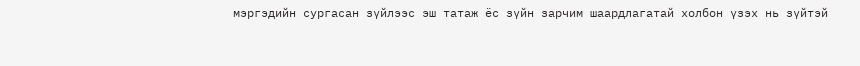мэргэдийн сургасан зүйлээс эш татаж ёс зүйн зарчим шаардлагатай холбон үзэх нь зүйтэй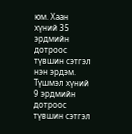юм. Хаан хүний 35 эрдмийн дотроос түвшин сэтгэл нэн эрдэм. Түшмэл хүний 9 эрдмийн дотроос түвшин сэтгэл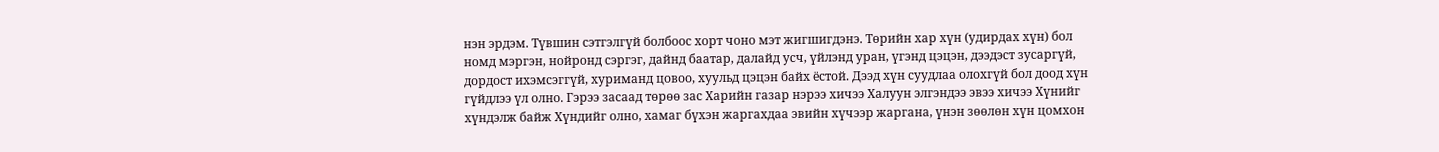нэн эрдэм. Түвшин сэтгэлгүй болбоос хорт чоно мэт жигшигдэнэ. Төрийн хар хүн (удирдах хүн) бол номд мэргэн, нойронд сэргэг, дайнд баатар, далайд усч, үйлэнд уран, үгэнд цэцэн, дээдэст зусаргүй, дордост ихэмсэггүй, хуриманд цовоо, хуульд цэцэн байх ёстой. Дээд хүн суудлаа олохгүй бол доод хүн гүйдлээ үл олно. Гэрээ засаад төрөө зас Харийн газар нэрээ хичээ Халуун элгэндээ эвээ хичээ Хүнийг хүндэлж байж Хүндийг олно, хамаг бүхэн жаргахдаа эвийн хүчээр жаргана, үнэн зөөлөн хүн цомхон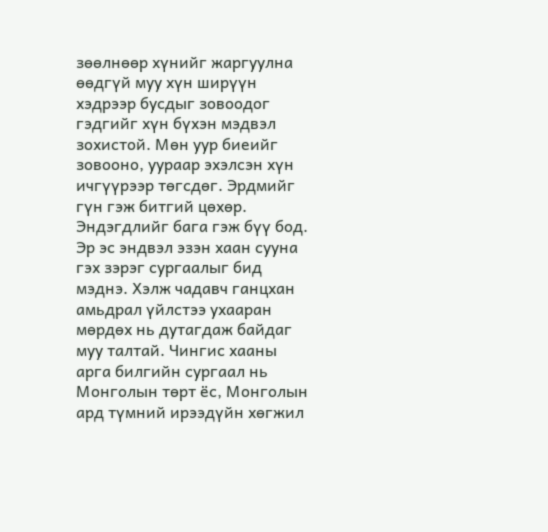зөөлнөөр хүнийг жаргуулна өөдгүй муу хүн ширүүн хэдрээр бусдыг зовоодог гэдгийг хүн бүхэн мэдвэл зохистой. Мөн уур биеийг зовооно, уураар эхэлсэн хүн ичгүүрээр төгсдөг. Эрдмийг гүн гэж битгий цөхөр. Эндэгдлийг бага гэж бүү бод. Эр эс эндвэл эзэн хаан сууна гэх зэрэг сургаалыг бид мэднэ. Хэлж чадавч ганцхан амьдрал үйлстээ ухааран мөрдөх нь дутагдаж байдаг муу талтай. Чингис хааны арга билгийн сургаал нь Монголын төрт ёс, Монголын ард түмний ирээдүйн хөгжил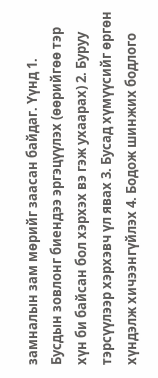замналын зам мөрийг заасан байдаг. Үүнд 1. Бусдын зовлонг биендээ эргэцүүлэх (өөрийгөө тэр хүн би байсан бол хэрхэх вэ гэж ухаарах) 2. Буруу тэрсүүлээр хэрхэвч үл явах 3. Бусад хүмүүсийг өргөн хүндэлж хичээнгүйлэх 4. Бодож шинжих бодлого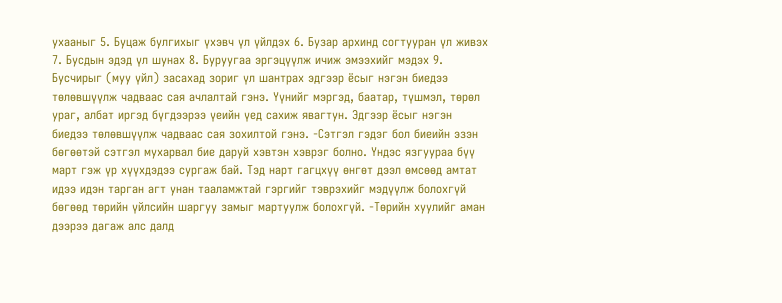ухааныг 5. Буцаж булгихыг үхэвч үл үйлдэх 6. Бузар архинд согтууран үл живэх 7. Бусдын эдэд үл шунах 8. Буруугаа эргэцүүлж ичиж эмээхийг мэдэх 9. Бусчирыг (муу үйл) засахад зориг үл шантрах эдгээр ёсыг нэгэн биедээ төлөвшүүлж чадваас сая ачлалтай гэнэ. Үүнийг мэргэд, баатар, түшмэл, төрөл ураг, албат иргэд бүгдээрээ үеийн үед сахиж явагтун. Эдгээр ёсыг нэгэн биедээ төлөвшүүлж чадваас сая зохилтой гэнэ. -Сэтгэл гэдэг бол биеийн эзэн бөгөөтэй сэтгэл мухарвал бие даруй хэвтэн хэврэг болно. Үндэс язгуураа бүү март гэж үр хүүхдэдээ сургаж бай. Тэд нарт гагцхүү өнгөт дээл өмсөөд амтат идээ идэн тарган агт унан тааламжтай гэргийг тэврэхийг мэдүүлж болохгүй бөгөөд төрийн үйлсийн шаргуу замыг мартуулж болохгүй. -Төрийн хуулийг аман дээрээ дагаж алс далд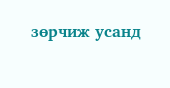зөрчиж усанд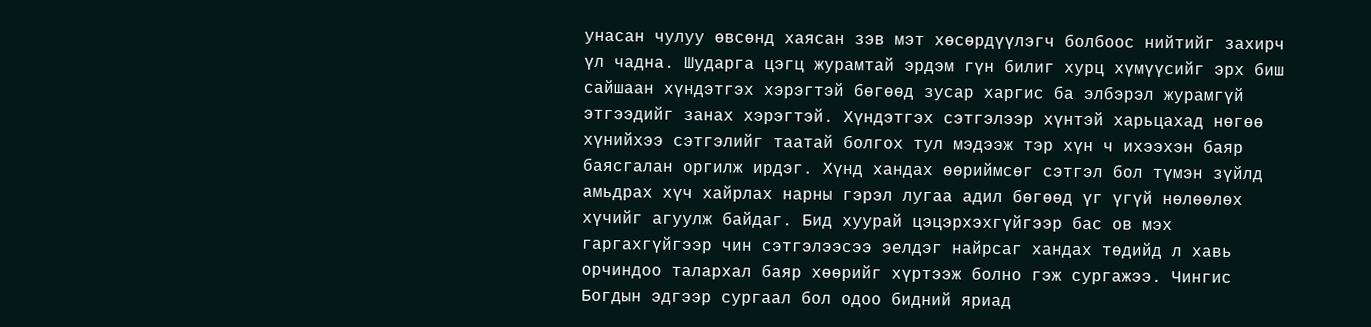унасан чулуу өвсөнд хаясан зэв мэт хөсөрдүүлэгч болбоос нийтийг захирч үл чадна. Шударга цэгц журамтай эрдэм гүн билиг хурц хүмүүсийг эрх биш сайшаан хүндэтгэх хэрэгтэй бөгөөд зусар харгис ба элбэрэл журамгүй этгээдийг занах хэрэгтэй. Хүндэтгэх сэтгэлээр хүнтэй харьцахад нөгөө хүнийхээ сэтгэлийг таатай болгох тул мэдээж тэр хүн ч ихээхэн баяр баясгалан оргилж ирдэг. Хүнд хандах өөриймсөг сэтгэл бол түмэн зүйлд амьдрах хүч хайрлах нарны гэрэл лугаа адил бөгөөд үг үгүй нөлөөлөх хүчийг агуулж байдаг. Бид хуурай цэцэрхэхгүйгээр бас ов мэх гаргахгүйгээр чин сэтгэлээсээ эелдэг найрсаг хандах төдийд л хавь орчиндоо талархал баяр хөөрийг хүртээж болно гэж сургажээ. Чингис Богдын эдгээр сургаал бол одоо бидний яриад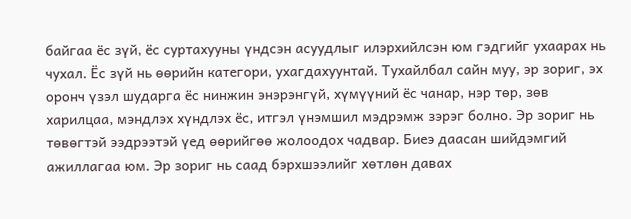байгаа ёс зүй, ёс суртахууны үндсэн асуудлыг илэрхийлсэн юм гэдгийг ухаарах нь чухал. Ёс зүй нь өөрийн категори, ухагдахуунтай. Тухайлбал сайн муу, эр зориг, эх оронч үзэл шударга ёс нинжин энэрэнгүй, хүмүүний ёс чанар, нэр төр, зөв харилцаа, мэндлэх хүндлэх ёс, итгэл үнэмшил мэдрэмж зэрэг болно. Эр зориг нь төвөгтэй ээдрээтэй үед өөрийгөө жолоодох чадвар. Биеэ даасан шийдэмгий ажиллагаа юм. Эр зориг нь саад бэрхшээлийг хөтлөн давах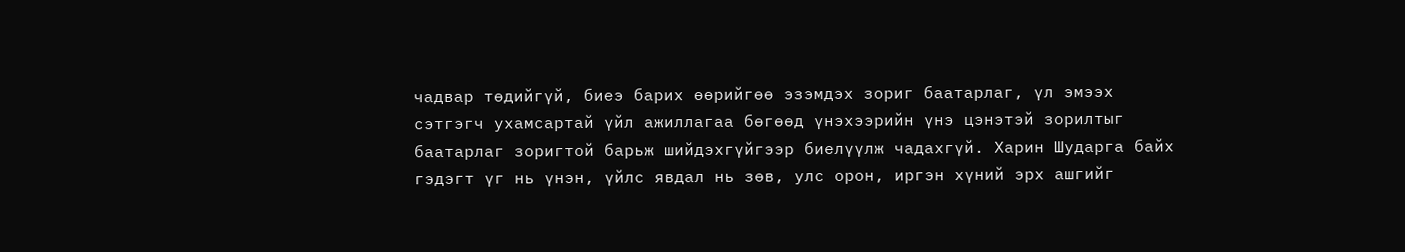чадвар төдийгүй, биеэ барих өөрийгөө эзэмдэх зориг баатарлаг, үл эмээх сэтгэгч ухамсартай үйл ажиллагаа бөгөөд үнэхээрийн үнэ цэнэтэй зорилтыг баатарлаг зоригтой барьж шийдэхгүйгээр биелүүлж чадахгүй. Харин Шударга байх гэдэгт үг нь үнэн, үйлс явдал нь зөв, улс орон, иргэн хүний эрх ашгийг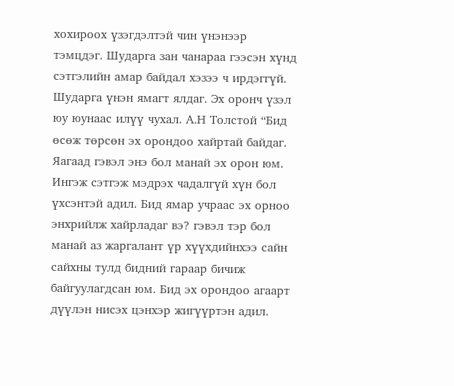хохироох үзэгдэлтэй чин үнэнээр тэмцдэг. Шударга зан чанараа гээсэн хүнд сэтгэлийн амар байдал хэзээ ч ирдэггүй. Шударга үнэн ямагт ялдаг. Эх оронч үзэл юу юунаас илүү чухал. А.Н Толстой “Бид өсөж төрсөн эх орондоо хайртай байдаг. Яагаад гэвэл энэ бол манай эх орон юм. Ингэж сэтгэж мэдрэх чадалгүй хүн бол үхсэнтэй адил. Бид ямар учраас эх орноо энхрийлж хайрладаг вэ? гэвэл тэр бол манай аз жаргалант үр хүүхдийнхээ сайн сайхны тулд бидний гараар бичиж байгуулагдсан юм. Бид эх орондоо агаарт дүүлэн нисэх цэнхэр жигүүртэн адил.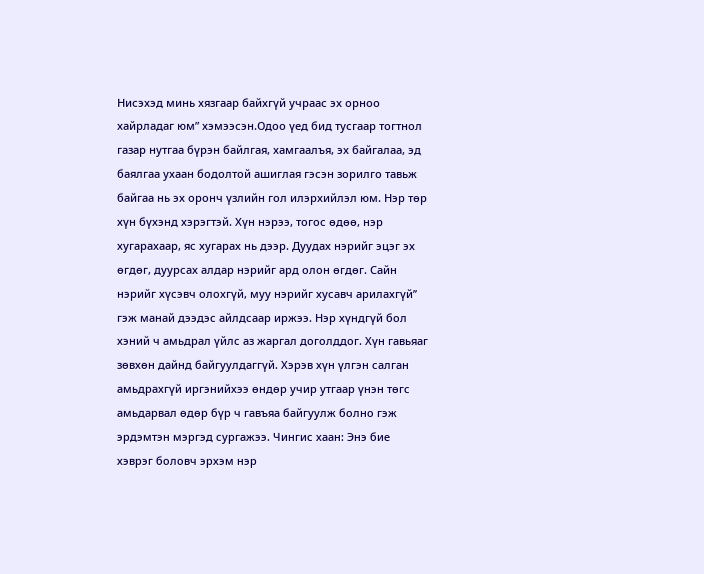Нисэхэд минь хязгаар байхгүй учраас эх орноо хайрладаг юм” хэмээсэн.Одоо үед бид тусгаар тогтнол газар нутгаа бүрэн байлгая, хамгаалъя, эх байгалаа, эд баялгаа ухаан бодолтой ашиглая гэсэн зорилго тавьж байгаа нь эх оронч үзлийн гол илэрхийлэл юм. Нэр төр хүн бүхэнд хэрэгтэй. Хүн нэрээ, тогос өдөө, нэр хугарахаар, яс хугарах нь дээр. Дуудах нэрийг эцэг эх өгдөг, дуурсах алдар нэрийг ард олон өгдөг. Сайн нэрийг хүсэвч олохгүй, муу нэрийг хусавч арилахгүй’’ гэж манай дээдэс айлдсаар иржээ. Нэр хүндгүй бол хэний ч амьдрал үйлс аз жаргал доголддог. Хүн гавьяаг зөвхөн дайнд байгуулдаггүй. Хэрэв хүн үлгэн салган амьдрахгүй иргэнийхээ өндөр учир утгаар үнэн төгс амьдарвал өдөр бүр ч гавъяа байгуулж болно гэж эрдэмтэн мэргэд сургажээ. Чингис хаан: Энэ бие хэврэг боловч эрхэм нэр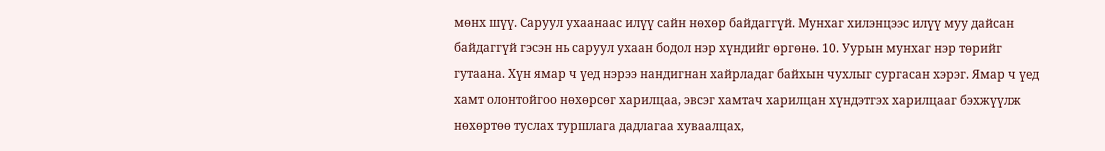мөнх шүү. Саруул ухаанаас илүү сайн нөхөр байдаггүй. Мунхаг хилэнцээс илүү муу дайсан байдаггүй гэсэн нь саруул ухаан бодол нэр хүндийг өргөнө. 10. Уурын мунхаг нэр төрийг гутаана. Хүн ямар ч үед нэрээ нандигнан хайрладаг байхын чухлыг сургасан хэрэг. Ямар ч үед хамт олонтойгоо нөхөрсөг харилцаа, эвсэг хамтач харилцан хүндэтгэх харилцааг бэхжүүлж нөхөртөө туслах туршлага дадлагаа хуваалцах,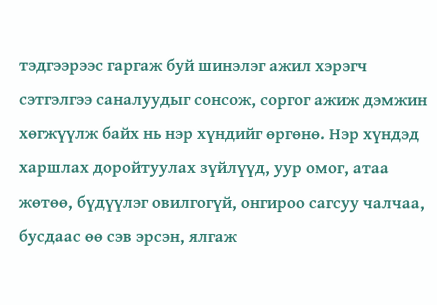тэдгээрээс гаргаж буй шинэлэг ажил хэрэгч сэтгэлгээ саналуудыг сонсож, соргог ажиж дэмжин хөгжүүлж байх нь нэр хүндийг өргөнө. Нэр хүндэд харшлах доройтуулах зүйлүүд, уур омог, атаа жөтөө, бүдүүлэг овилгогүй, онгироо сагсуу чалчаа, бусдаас өө сэв эрсэн, ялгаж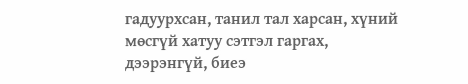гадуурхсан, танил тал харсан, хүний мөсгүй хатуу сэтгэл гаргах, дээрэнгүй, биеэ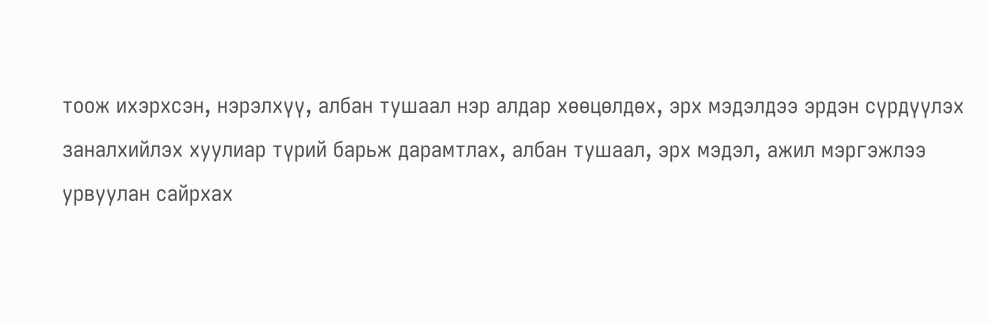тоож ихэрхсэн, нэрэлхүү, албан тушаал нэр алдар хөөцөлдөх, эрх мэдэлдээ эрдэн сүрдүүлэх заналхийлэх хуулиар түрий барьж дарамтлах, албан тушаал, эрх мэдэл, ажил мэргэжлээ урвуулан сайрхах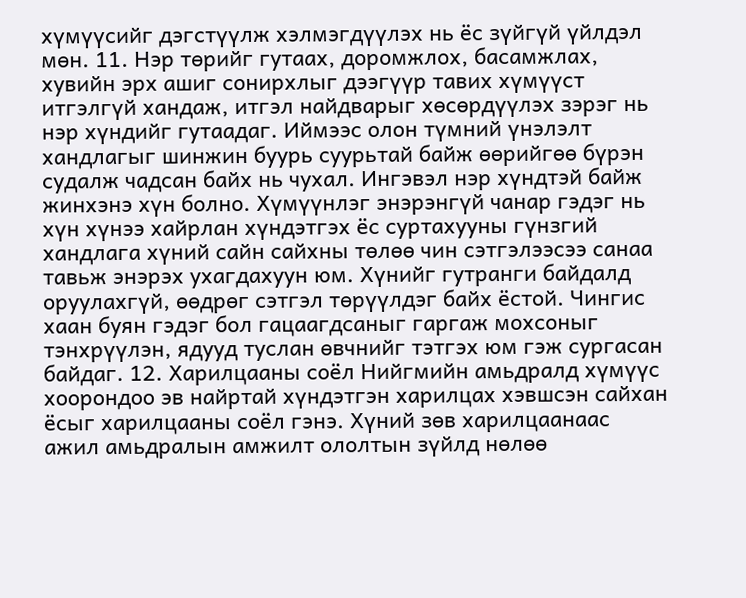хүмүүсийг дэгстүүлж хэлмэгдүүлэх нь ёс зүйгүй үйлдэл мөн. 11. Нэр төрийг гутаах, доромжлох, басамжлах, хувийн эрх ашиг сонирхлыг дээгүүр тавих хүмүүст итгэлгүй хандаж, итгэл найдварыг хөсөрдүүлэх зэрэг нь нэр хүндийг гутаадаг. Иймээс олон түмний үнэлэлт хандлагыг шинжин буурь суурьтай байж өөрийгөө бүрэн судалж чадсан байх нь чухал. Ингэвэл нэр хүндтэй байж жинхэнэ хүн болно. Хүмүүнлэг энэрэнгүй чанар гэдэг нь хүн хүнээ хайрлан хүндэтгэх ёс суртахууны гүнзгий хандлага хүний сайн сайхны төлөө чин сэтгэлээсээ санаа тавьж энэрэх ухагдахуун юм. Хүнийг гутранги байдалд оруулахгүй, өөдрөг сэтгэл төрүүлдэг байх ёстой. Чингис хаан буян гэдэг бол гацаагдсаныг гаргаж мохсоныг тэнхрүүлэн, ядууд туслан өвчнийг тэтгэх юм гэж сургасан байдаг. 12. Харилцааны соёл Нийгмийн амьдралд хүмүүс хоорондоо эв найртай хүндэтгэн харилцах хэвшсэн сайхан ёсыг харилцааны соёл гэнэ. Хүний зөв харилцаанаас ажил амьдралын амжилт ололтын зүйлд нөлөө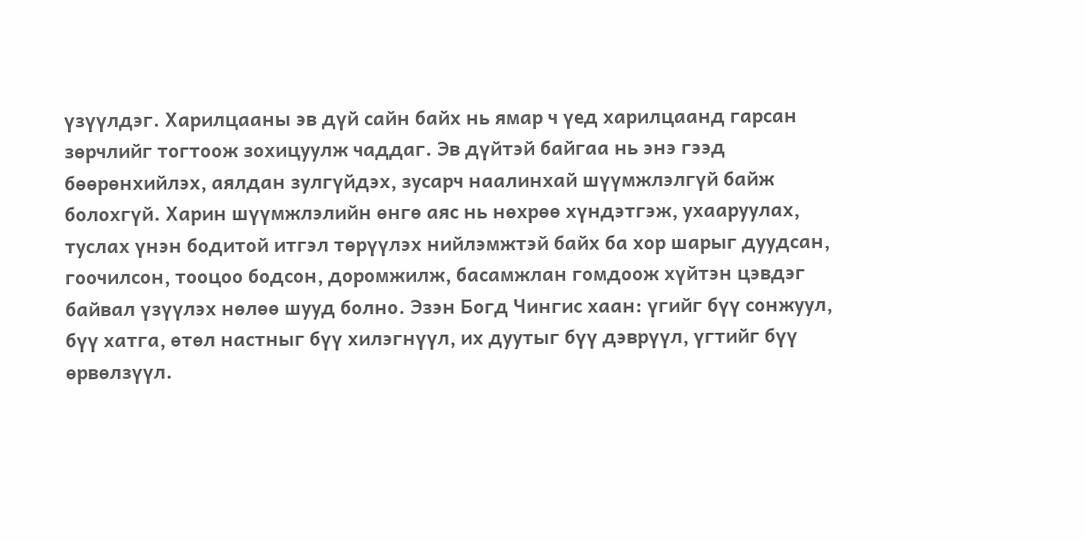үзүүлдэг. Харилцааны эв дүй сайн байх нь ямар ч үед харилцаанд гарсан зөрчлийг тогтоож зохицуулж чаддаг. Эв дүйтэй байгаа нь энэ гээд бөөрөнхийлэх, аялдан зулгүйдэх, зусарч наалинхай шүүмжлэлгүй байж болохгүй. Харин шүүмжлэлийн өнгө аяс нь нөхрөө хүндэтгэж, ухааруулах, туслах үнэн бодитой итгэл төрүүлэх нийлэмжтэй байх ба хор шарыг дуудсан, гоочилсон, тооцоо бодсон, доромжилж, басамжлан гомдоож хүйтэн цэвдэг байвал үзүүлэх нөлөө шууд болно. Эзэн Богд Чингис хаан: үгийг бүү сонжуул, бүү хатга, өтөл настныг бүү хилэгнүүл, их дуутыг бүү дэврүүл, үгтийг бүү өрвөлзүүл.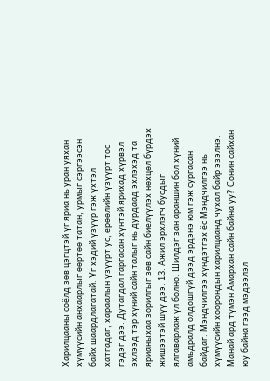Харилцааны соёлд зөв цэгцтэй үг яриа нь уран уяхан хүмүүсийн анхаарлыг өөртөө татан, урмыг сэргээсэн байх шаардлагатай. Үг хэдий үзүүр гэж үхтэл хатгадаг, хараалын үзүүрт ус, ерөөлийн үзүүрт тос гэдэг дээ. Дутагдал гаргасан хүнтэй ярихад хүрвэл эхлээд тэр хүний сайн талыг нь дурдаад эхлэхэд та ярианыхаа зорилгыг зөв сайн биелүүлэх нөхцөл бүрдэх жишээтэй шүү дээ. 13. Ажил эрхлэгч бусдыг ялгаварлаж үл болно. Шилдэг зан араншин бол хүний амьдралд олдошгүй дээд эрдэнэ юм гэж сургасан байдаг. Мэндчилгээ хүндэтгэх ёс Мэндчилгээ нь хүмүүсийн хоорондын харилцаанд чухал байр эзэлнэ. Манай ард түмэн Амархан сайн байна уу? Сонин сайхан юу байна гээд мэдээлэл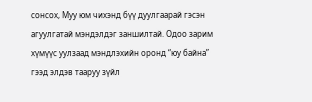сонсох, Муу юм чихэнд бүү дуулгаарай гэсэн агуулгатай мэндэлдэг заншилтай. Одоо зарим хүмүүс уулзаад мэндлэхийн оронд “юу байна” гээд элдэв тааруу зүйл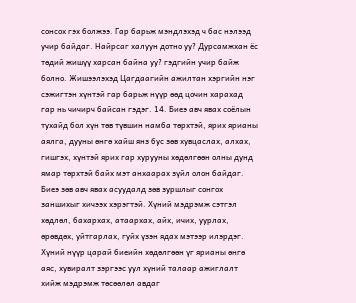сонсох гэх болжээ. Гар барьж мэндлэхэд ч бас нэлээд учир байдаг. Найрсаг халуун дотно уу? Дурсамжхан ёс төдий жишүү харсан байна уу? гэдгийн учир байж болно. Жишээлэхэд Цагдаагийн ажилтан хэргийн нэг сэжигтэн хүнтэй гар барьж нүүр өөд цочин харахад гар нь чичирч байсан гэдэг. 14. Биеэ авч явах соёлын тухайд бол хүн төв түвшин намба төрхтэй, ярих ярианы аялга, дууны өнгө хайш янз бус зөв хувцаслах, алхах, гишгэх, хүнтэй ярих гар хурууны хөдөлгөөн олны дунд ямар төрхтэй байх мэт анхаарах зүйл олон байдаг. Биеэ зөв авч явах асуудалд зөв зуршлыг сонгох заншихыг хичээх хэрэгтэй. Хүний мэдрэмж сэтгэл хөдлөл, бахархах, атаархах, айх, ичих, уурлах, өрөвдөх, уйтгарлах, гуйх үзэн ядах мэтээр илэрдэг. Хүний нүүр царай биеийн хөдөлгөөн үг ярианы өнгө аяс, хувиралт зэргээс уул хүний талаар ажиглалт хийж мэдрэмж төсөөлөл авдаг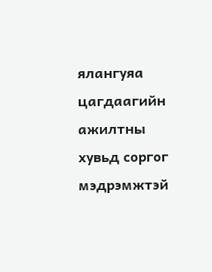ялангуяа цагдаагийн ажилтны хувьд соргог мэдрэмжтэй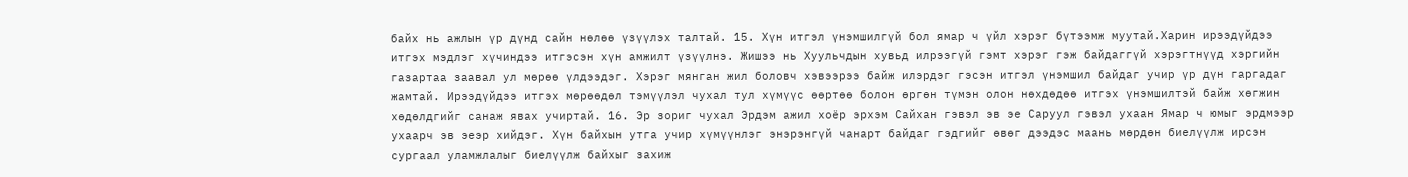байх нь ажлын үр дүнд сайн нөлөө үзүүлэх талтай. 15. Хүн итгэл үнэмшилгүй бол ямар ч үйл хэрэг бүтээмж муутай.Харин ирээдүйдээ итгэх мэдлэг хүчиндээ итгэсэн хүн амжилт үзүүлнэ. Жишээ нь Хуульчдын хувьд илрээгүй гэмт хэрэг гэж байдаггүй хэрэгтнүүд хэргийн газартаа заавал ул мөрөө үлдээдэг. Хэрэг мянган жил боловч хэвээрээ байж илэрдэг гэсэн итгэл үнэмшил байдаг учир үр дүн гаргадаг жамтай. Ирээдүйдээ итгэх мөрөөдөл тэмүүлэл чухал тул хүмүүс өөртөө болон өргөн түмэн олон нөхдөдөө итгэх үнэмшилтэй байж хөгжин хөдөлдгийг санаж явах учиртай. 16. Эр зориг чухал Эрдэм ажил хоёр эрхэм Сайхан гэвэл эв эе Саруул гэвэл ухаан Ямар ч юмыг эрдмээр ухаарч эв эеэр хийдэг. Хүн байхын утга учир хүмүүнлэг энэрэнгүй чанарт байдаг гэдгийг өвөг дээдэс маань мөрдөн биелүүлж ирсэн сургаал уламжлалыг биелүүлж байхыг захиж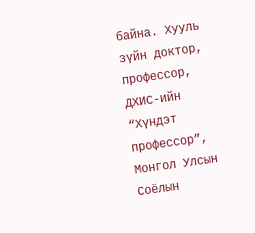байна. Хууль зүйн доктор, профессор, ДХИС-ийн “Хүндэт профессор”, Монгол Улсын Соёлын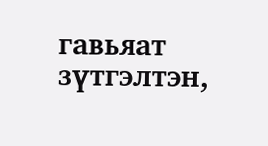гавьяат зүтгэлтэн,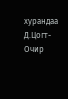хурандаа Д.Цогт-Очир